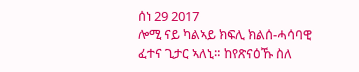ሰነ 29 2017
ሎሚ ናይ ካልኣይ ክፍሊ ክልሰ-ሓሳባዊ
ፈተና ጊታር ኣለኒ። ከየጽናዕኹ ስለ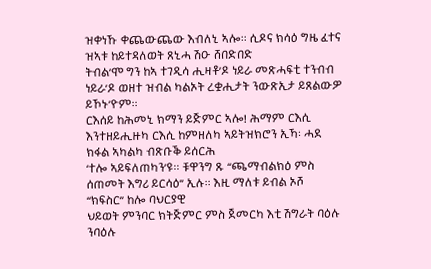ዝቀነኹ ቀጨውጨው እብለኒ ኣሎ። ሲዶና ክሳዕ ግዜ ፈተና ዝኣቱ ከይተዳለወት ጸኒሓ ሽዑ ሸበድበድ
ትብል’ሞ ግን ከኣ ተገዲሳ ሒዛቶ’ዶ ነይራ መጽሓፍቲ ተንብብ ነይራ’ዶ ወዘተ ዝብል ካልኦት ረቋሒታት ንውጽኢታ ይጸልውዎ ይኾኑ’ዮም።
ርእሰይ ከሕመኒ ክማን ይጅምር ኣሎ! ሕማም ርእሲ እንተዘይሒዙካ ርእሲ ከምዘለካ ኣይትዝክሮን ኢኻ፡ ሓደ ክፋል ኣካልካ ብጽቡቕ ይሰርሕ
‘ተሎ ኣይፍለጠካን’ዩ። ቹዋንግ ጹ “ጫማብልክዕ ምስ ሰጠመት እግሪ ይርሳዕ” ኢሉ። እዚ ማለቱ ይብል ኦሾ “ክፍስር” ከሎ ባህርያዊ
ህይወት ምንባር ክትጅምር ምስ ጀመርካ እቲ ሽግራት ባዕሉ ንባዕሉ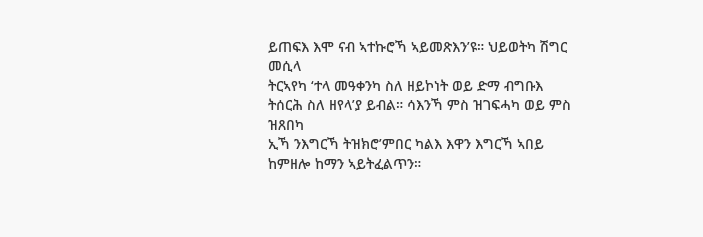ይጠፍእ እሞ ናብ ኣተኩሮኻ ኣይመጽእን’ዩ። ህይወትካ ሽግር መሲላ
ትርኣየካ ‘ተላ መዓቀንካ ስለ ዘይኮነት ወይ ድማ ብግቡእ ትሰርሕ ስለ ዘየላ’ያ ይብል። ሳእንኻ ምስ ዝገፍሓካ ወይ ምስ ዝጸበካ
ኢኻ ንእግርኻ ትዝክሮ’ምበር ካልእ እዋን እግርኻ ኣበይ ከምዘሎ ከማን ኣይትፈልጥን።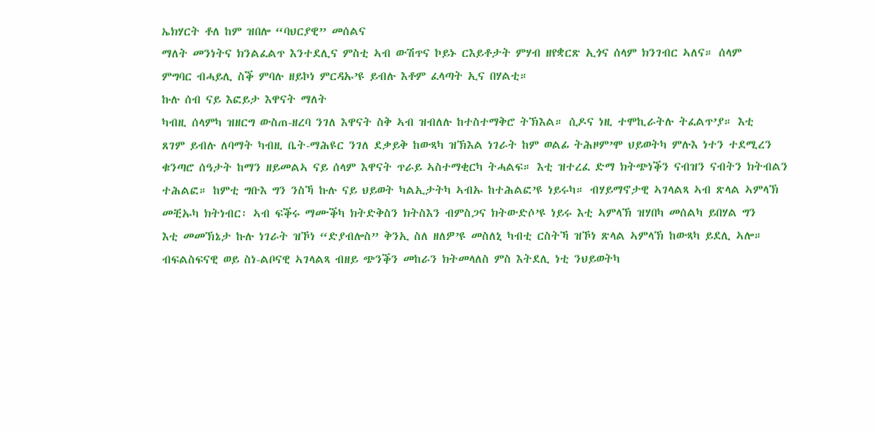ኤክሃርት ቶለ ከም ዝበሎ “ባህርያዊ” መሰልና
ማለት መንነትና ክንልፈልጥ እንተደሊና ምስቲ ኣብ ውሽጥና ኮይኑ ርእይቶታት ምሃብ ዘየቋርጽ ኢጎና ሰላም ክንገብር ኣለና። ሰላም
ምግባር ብሓይሊ ስቕ ምባሉ ዘይኮነ ምርዳኡ’ዩ ይብሉ እቶም ፈላጣት ኢና በሃልቲ።
ኩሉ ሰብ ናይ እፎይታ እዋናት ማለት
ካብዚ ሰላምካ ዝዘርግ ውስጠ-ዘረባ ንገለ እዋናት ስቅ ኣብ ዝብለሉ ከተስተማቅሮ ትኽእል። ሲዶና ነዚ ተሞኪራትሉ ትፈልጥ’ያ። እቲ
ጸገም ይብሉ ለባማት ካብዚ ቤት-ማሕዩር ንገለ ደቃይቅ ከውጻካ ዝኽእል ነገራት ከም ወልፊ ትሕዞም’ሞ ህይወትካ ምሉእ ነተን ተደሚረን
ቁንጣሮ ሰዓታት ከማን ዘይመልኣ ናይ ሰላም እዋናት ጥራይ ኣስተማቂርካ ትሓልፍ። እቲ ዝተረፈ ድማ ክትጭነቕን ናብዝን ናብትን ክትብልን
ተሕልፎ። ከምቲ ግቡእ ግን ንስኻ ኩሉ ናይ ህይወት ካልኢታትካ ኣብኡ ከተሕልፎ’ዩ ነይሩካ። ብሃይማኖታዊ ኣገላልጻ ኣብ ጽላል ኣምላኽ
መቺኡካ ክትነብር፡ ኣብ ፍቕሩ ማሙቕካ ክትድቅስን ክትስእን ብምስጋና ክትውድሶ’ዩ ነይሩ እቲ ኣምላኽ ዝሃበካ መሰልካ ይበሃል ግን
እቲ መመኽኔታ ኩሉ ነገራት ዝኾነ “ድያብሎስ” ቅንኢ ስለ ዘለዎ’ዩ መስለኒ ካብቲ ርስትኻ ዝኾነ ጽላል ኣምላኽ ከውጻካ ይደሊ ኣሎ።
ብፍልስፍናዊ ወይ ስነ-ልቦናዊ ኣገላልጻ ብዘይ ጭንቕን መከራን ክትመላለስ ምስ እትደሊ ነቲ ንህይወትካ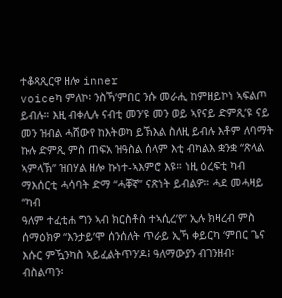ተቆጻጺርዋ ዘሎ inner
voiceካ ምለኮ፡ ንስኻ’ምበር ንሱ መራሒ ከምዘይኮነ ኣፍልጦ ይብሉ። እዚ ብቀሊሉ ናብቲ መን’ዩ መን ወይ ኣየናይ ድምጺ’ዩ ናይ
መን ዝብል ሓሸውየ ከእትወካ ይኽእል ስለዚ ይብሉ እቶም ለባማት ኩሉ ድምጺ ምስ ጠፍአ ዝዓስል ሰላም እቲ ብካልእ ቋንቋ “ጽላል
ኣምላኽ” ዝበሃል ዘሎ ኩነተ-ኣእምሮ እዩ። ነዚ ዕረፍቲ ካብ ማእሰርቲ ሓሳባት ድማ “ሓቐኛ” ናጽነት ይብልዎ። ሓደ መሓዛይ “ካብ
ዓለም ተፈቲሐ ግን ኣብ ክርስቶስ ተኣሲረ’የ” ኢሉ ክዛረብ ምስ ሰማዕክዎ “እንታይ’ሞ ሰንሰለት ጥራይ ኢኻ ቀይርካ ‘ምበር ጌና
እሱር ምዃንካስ ኣይፈልትጥን’ዶ፧ ዓለማውያን ብገንዘብ፡ ብስልጣን፡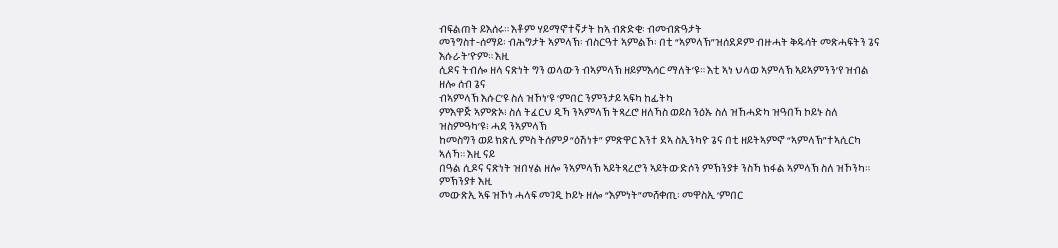ብፍልጠት ይእሰሩ። እቶም ሃይማኖተኛታት ከኣ ብጽድቂ፡ ብመብጽዓታት
መንግስተ-ሰማይ፡ ብሕግታት ኣምላኽ፡ ብስርዓተ ኣምልኾ፡ በቲ “ኣምላኽ”ዝሰደዶም ብዙሓት ቅዱሳት መጽሓፍትን ጌና እሱራት’ዮም። እዚ
ሲዶና ትብሎ ዘላ ናጽነት ግን ወላውን ብኣምላኽ ዘይምእሳር ማለት’ዩ። እቲ ኣነ ህላወ ኣምላኽ ኣይኣምንን’የ ዝብል ዘሎ ሰብ ጌና
ብኣምላኽ እሱር’ዩ ስለ ዝኾነ’ዩ ‘ምበር ንምንታይ ኣፍካ ከፊትካ
ምእዋጅ ኣምጽኦ፧ ስለ ትፈርህ ዲኻ ንኣምላኽ ትጻረሮ ዘለኻስ ወይስ ንዕኡ ስለ ዝኸሓድካ ዝዓበኻ ኮይኑ ስለ ዝስምዓካ’ዩ፧ ሓደ ንኣምላኽ
ከመስግን ወይ ክጽሊ ምስ ትሰምዖ “ዕሽነቱ” ምጽዋር እንተ ደኣ ስኢንካዮ ጌና በቲ ዘይትኣምኖ “ኣምላኽ”ተኣሲርካ ኣለኻ። እዚ ናይ
በዓል ሲዶና ናጽነት ዝበሃል ዘሎ ንኣምላኽ ኣይትጻረሮን ኣይትውድሶን ምኽንያቱ ንስኻ ክፋል ኣምላኽ ስለ ዝኾንካ። ምኽንያቱ እዚ
መውጽኢ ኣፍ ዝኾነ ሓላፍ መገዲ ኮይኑ ዘሎ “እምነት”መሸቀጢ፡ መዋስኢ ‘ምበር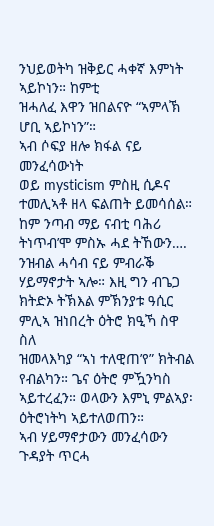ንህይወትካ ዝቅይር ሓቀኛ እምነት ኣይኮነን። ከምቲ
ዝሓለፈ እዋን ዝበልናዮ “ኣምላኽ ሆቢ ኣይኮነን”።
ኣብ ሶፍያ ዘሎ ክፋል ናይ መንፈሳውነት
ወይ mysticism ምስዚ ሲዶና ተመሊኣቶ ዘላ ፍልጠት ይመሳሰል። ከም ንጣብ ማይ ናብቲ ባሕሪ ትነጥብ’ሞ ምስኡ ሓደ ትኸውን….
ንዝብል ሓሳብ ናይ ምብራቕ ሃይማኖታት ኣሎ። እዚ ግን ብጌጋ ክትድኦ ትኽእል ምኽንያቱ ዓሲር ምሊኣ ዝነበረት ዕትሮ ክዒኻ ስዋ ስለ
ዝመላእካያ “ኣነ ተለዊጠ’የ” ክትብል የብልካን። ጌና ዕትሮ ምዃንካስ ኣይተረፈን። ወላውን እምኒ ምልኣያ፡ ዕትሮነትካ ኣይተለወጠን።
ኣብ ሃይማኖታውን መንፈሳውን ጉዳያት ጥርሓ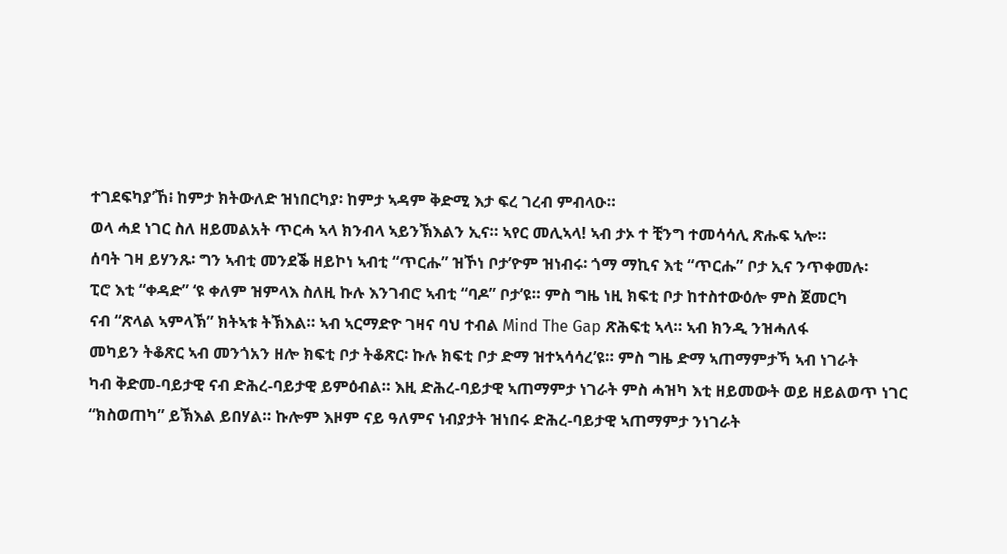ተገደፍካያ’ኸ፧ ከምታ ክትውለድ ዝነበርካያ፡ ከምታ ኣዳም ቅድሚ እታ ፍረ ገረብ ምብላዑ።
ወላ ሓደ ነገር ስለ ዘይመልአት ጥርሓ ኣላ ክንብላ ኣይንኽእልን ኢና። ኣየር መሊኣላ! ኣብ ታኦ ተ ቺንግ ተመሳሳሊ ጽሑፍ ኣሎ።
ሰባት ገዛ ይሃንጹ፡ ግን ኣብቲ መንደቕ ዘይኮነ ኣብቲ “ጥርሑ” ዝኾነ ቦታ’ዮም ዝነብሩ፡ ጎማ ማኪና እቲ “ጥርሑ” ቦታ ኢና ንጥቀመሉ፡
ፒሮ እቲ “ቀዳድ” ‘ዩ ቀለም ዝምላእ ስለዚ ኩሉ እንገብሮ ኣብቲ “ባዶ” ቦታ’ዩ። ምስ ግዜ ነዚ ክፍቲ ቦታ ከተስተውዕሎ ምስ ጀመርካ
ናብ “ጽላል ኣምላኽ” ክትኣቱ ትኽእል። ኣብ ኣርማድዮ ገዛና ባህ ተብል Mind The Gap ጽሕፍቲ ኣላ። ኣብ ክንዲ ንዝሓለፋ
መካይን ትቆጽር ኣብ መንጎአን ዘሎ ክፍቲ ቦታ ትቆጽር፡ ኩሉ ክፍቲ ቦታ ድማ ዝተኣሳሳረ’ዩ። ምስ ግዜ ድማ ኣጠማምታኻ ኣብ ነገራት
ካብ ቅድመ-ባይታዊ ናብ ድሕረ-ባይታዊ ይምዕብል። እዚ ድሕረ-ባይታዊ ኣጠማምታ ነገራት ምስ ሓዝካ እቲ ዘይመውት ወይ ዘይልወጥ ነገር
“ክስወጠካ” ይኽእል ይበሃል። ኩሎም እዞም ናይ ዓለምና ነብያታት ዝነበሩ ድሕረ-ባይታዊ ኣጠማምታ ንነገራት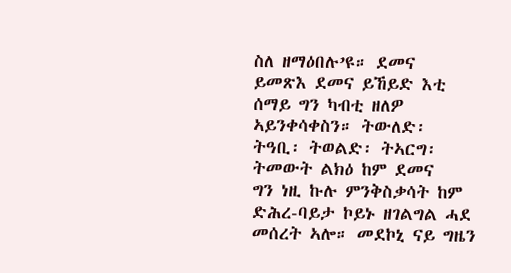ስለ ዘማዕበሉ’ዩ። ደመና
ይመጽእ ደመና ይኸይድ እቲ ሰማይ ግን ካብቲ ዘለዎ ኣይንቀሳቀስን። ትውለድ፡ ትዓቢ፡ ትወልድ፡ ትኣርግ፡ ትመውት ልክዕ ከም ደመና
ግን ነዚ ኩሉ ምንቅስቃሳት ከም ድሕረ-ባይታ ኮይኑ ዘገልግል ሓደ መሰረት ኣሎ። መደኮኒ ናይ ግዜን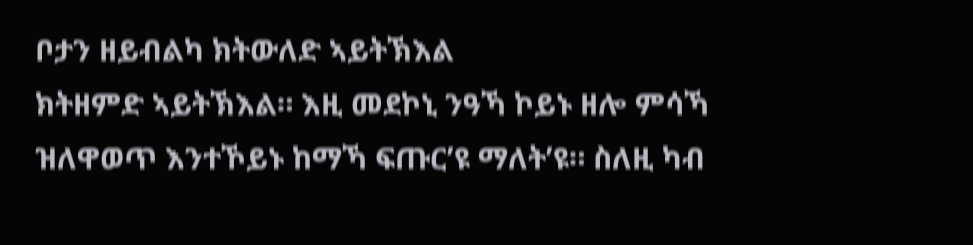ቦታን ዘይብልካ ክትውለድ ኣይትኽእል
ክትዘምድ ኣይትኽእል። እዚ መደኮኒ ንዓኻ ኮይኑ ዘሎ ምሳኻ ዝለዋወጥ እንተኾይኑ ከማኻ ፍጡር’ዩ ማለት’ዩ። ስለዚ ካብ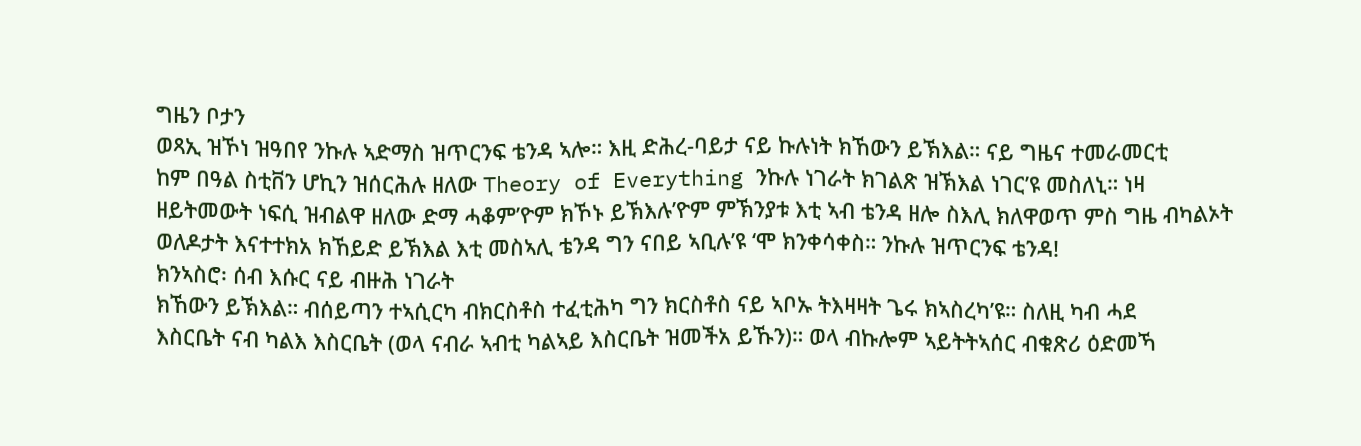ግዜን ቦታን
ወጻኢ ዝኾነ ዝዓበየ ንኩሉ ኣድማስ ዝጥርንፍ ቴንዳ ኣሎ። እዚ ድሕረ-ባይታ ናይ ኩሉነት ክኸውን ይኽእል። ናይ ግዜና ተመራመርቲ
ከም በዓል ስቲቨን ሆኪን ዝሰርሕሉ ዘለው Theory of Everything ንኩሉ ነገራት ክገልጽ ዝኽእል ነገር’ዩ መስለኒ። ነዛ
ዘይትመውት ነፍሲ ዝብልዋ ዘለው ድማ ሓቆም’ዮም ክኾኑ ይኽእሉ’ዮም ምኽንያቱ እቲ ኣብ ቴንዳ ዘሎ ስእሊ ክለዋወጥ ምስ ግዜ ብካልኦት
ወለዶታት እናተተክአ ክኸይድ ይኽእል እቲ መስኣሊ ቴንዳ ግን ናበይ ኣቢሉ’ዩ ‘ሞ ክንቀሳቀስ። ንኩሉ ዝጥርንፍ ቴንዳ!
ክንኣስሮ፡ ሰብ እሱር ናይ ብዙሕ ነገራት
ክኸውን ይኽእል። ብሰይጣን ተኣሲርካ ብክርስቶስ ተፈቲሕካ ግን ክርስቶስ ናይ ኣቦኡ ትእዛዛት ጌሩ ክኣስረካ’ዩ። ስለዚ ካብ ሓደ
እስርቤት ናብ ካልእ እስርቤት (ወላ ናብራ ኣብቲ ካልኣይ እስርቤት ዝመችአ ይኹን)። ወላ ብኩሎም ኣይትትኣሰር ብቁጽሪ ዕድመኻ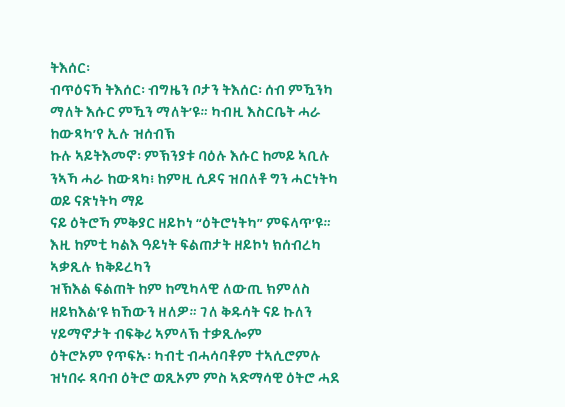ትእሰር፡
ብጥዕናኻ ትእሰር፡ ብግዜን ቦታን ትእሰር፡ ሰብ ምዃንካ ማለት እሱር ምዃን ማለት’ዩ። ካብዚ እስርቤት ሓራ ከውጻካ’የ ኢሉ ዝሰብኽ
ኩሉ ኣይትእመኖ፡ ምኽንያቱ ባዕሉ እሱር ከመይ ኣቢሉ ንኣኻ ሓራ ከውጻካ፧ ከምዚ ሲዶና ዝበለቶ ግን ሓርነትካ ወይ ናጽነትካ ማይ
ናይ ዕትሮኻ ምቅያር ዘይኮነ “ዕትሮነትካ” ምፍላጥ’ዩ። እዚ ከምቲ ካልእ ዓይነት ፍልጠታት ዘይኮነ ክሰብረካ ኣቃጺሉ ክቅይረካን
ዝኽእል ፍልጠት ከም ከሚካላዊ ለውጢ ክምለስ ዘይክእል’ዩ ክኸውን ዘለዎ። ገለ ቅዱሳት ናይ ኩለን ሃይማኖታት ብፍቅሪ ኣምላኽ ተቃጺሎም
ዕትሮኦም የጥፍኡ፡ ካብቲ ብሓሳባቶም ተኣሲሮምሉ ዝነበሩ ጻባብ ዕትሮ ወጺኦም ምስ ኣድማሳዊ ዕትሮ ሓደ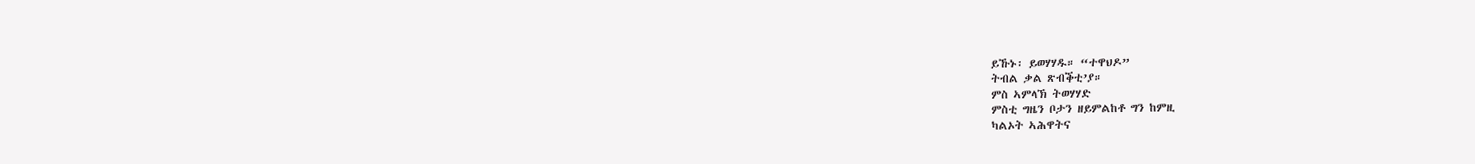ይኹኑ፡ ይወሃሃዱ። “ተዋህዶ”
ትብል ቃል ጽብቕቲ’ያ።
ምስ ኣምላኽ ትወሃሃድ
ምስቲ ግዜን ቦታን ዘይምልከቶ ግን ከምዚ
ካልኦት ኣሕዋትና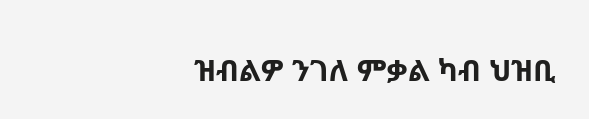ዝብልዎ ንገለ ምቃል ካብ ህዝቢ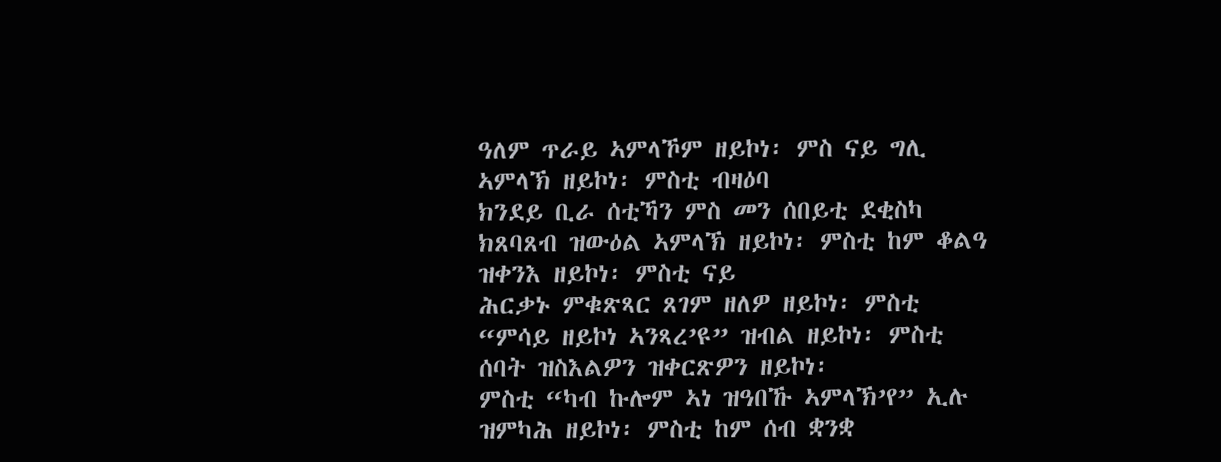ዓለም ጥራይ ኣምላኾም ዘይኮነ፡ ምስ ናይ ግሊ ኣምላኽ ዘይኮነ፡ ምስቲ ብዛዕባ
ክንደይ ቢራ ሰቲኻን ምስ መን ሰበይቲ ደቂስካ ክጸባጸብ ዝውዕል ኣምላኽ ዘይኮነ፡ ምስቲ ከም ቆልዓ ዝቀንእ ዘይኮነ፡ ምስቲ ናይ
ሕርቃኑ ምቁጽጻር ጸገም ዘለዎ ዘይኮነ፡ ምስቲ “ምሳይ ዘይኮነ ኣንጻረ’ዩ” ዝብል ዘይኮነ፡ ምስቲ ሰባት ዝስእልዎን ዝቀርጽዎን ዘይኮነ፡
ምስቲ “ካብ ኩሎም ኣነ ዝዓበኹ ኣምላኽ’የ” ኢሉ ዝምካሕ ዘይኮነ፡ ምስቲ ከም ሰብ ቋንቋ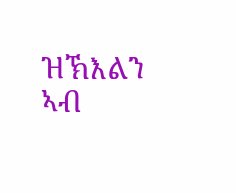ዝኽእልን ኣብ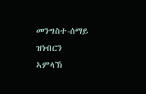መንግስተ-ሰማይ ዝነብርን
ኣምላኽ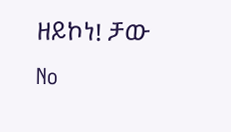ዘይኮነ! ቻው
No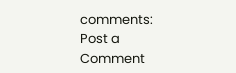comments:
Post a Comment